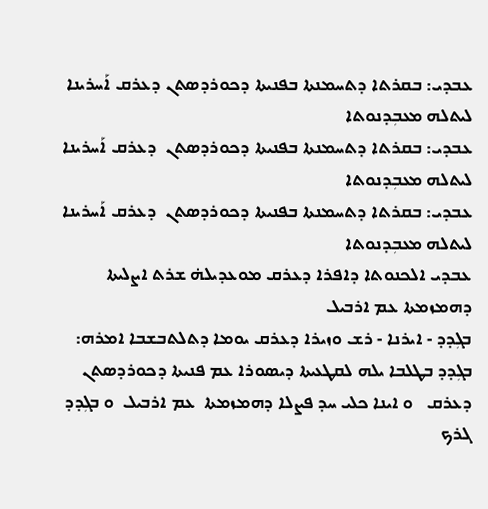ܥܒܕܝ: ܒܩܪܬܐ ܕܬܚܡܢܬܐ ܒܦܢܝܬܐ ܕܟܘܪܕܣܬܢ ܕܥܪܩ ܐܰܚܪܝܢܐ ܠܝܬܠܗ ܡܥܒܼܕܢܘܬܐ
ܥܒܕܝ: ܒܩܪܬܐ ܕܬܚܡܢܬܐ ܒܦܢܝܬܐ ܕܟܘܪܕܣܬܢ  ܕܥܪܩ ܐܰܚܪܝܢܐ ܠܝܬܠܗ ܡܥܒܼܕܢܘܬܐ
ܥܒܕܝ: ܒܩܪܬܐ ܕܬܚܡܢܬܐ ܒܦܢܝܬܐ ܕܟܘܪܕܣܬܢ  ܕܥܪܩ ܐܰܚܪܝܢܐ ܠܝܬܠܗ ܡܥܒܼܕܢܘܬܐ
ܥܒܕܝ ܐܠܟܢܘܬܐ ܕܐܦܪܐ ܕܥܪܩ ܡܘܥܕܝܠܗ̇ ܫܪܬ ܐܨܠܝܬܐ ܕܗܡܙܡܬܐ ܥܡ ܐܪܒܝܠ
ܒܓܼܕܕ - ܐܝܪܢܐ - ܪܫ ܘܙܝܪܐ ܕܥܪܩ ܝܘܡܐ ܕܬܠܬܒܫܒܐ ܐܡܪܗ: ܒܓܼܕܕ ܒܛܠܒܐ ܝܠܗ ܠܩܛܥܝܬܐ ܕܝܣܘܪܐ ܥܡ ܦܢܝܬܐ ܕܟܘܪܕܣܬܢ ܕܥܪܩ   ܘ ܐܝܢܐ ܟܠܝ ܚܕ ܦܨܠܐ ܕܗܡܙܡܬܐ  ܥܡ ܐܪܒܝܠ  ܘ ܒܓܼܕܕ  ܓܪܟ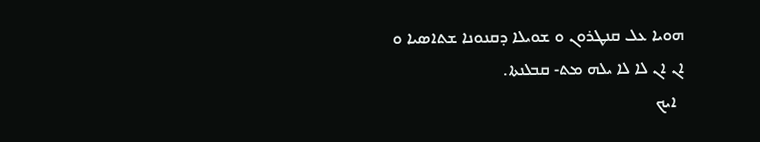ܗܘܝܐ ܥܠ ܩܢܛܪܘܢ ܘ ܫܘܝܠܐ ܕܩܢܘܢܐ ܫܬܐܣܝܐ ܘ ܐܢ ܐܢ ܠܐ ܠܐ ܝܠܗ ܡܬ- ܩܒܠܢܬܐ.
  ܐܝܟ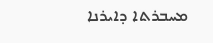ܡܚܒܪܬܐ ܕܐܝܪܢܐ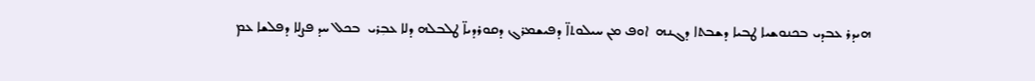ܗܝܕܪ ܥܒܕܝ ܒܟܢܘܫܝܐ ܛܒܝܐ ܕܫܒܬܐ ܕܓܢܗ  ܐܘܦ ܡܢ ܚܝܠܘܬܐ̈ ܕܦܝܫܡܪܓ ܕܩܘܪܕܝܐ̈ ܛܠܒܠܗ ܕܠܐ ܥܒܼܪܝ  ܒܟܠ ܚܕ ܦܨܠܐ ܕܦܠܫܐ ܥܡ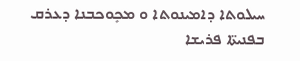ܚܝܠܘܬܐ ܕܐܡܝܢܘܬܐ ܘ ܡܟܻܘܟܒܢܐ ܕܥܪܩ ܒܦܢܝܬ̈ܐ ܦܪܝܫܐ